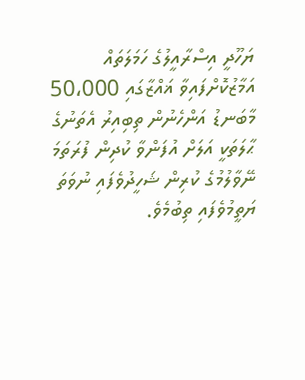ޔަހޫދީ އިސްރާއީލުގެ ހަމަލަތައް އަމާޒުކޮށްފައިވާ ޣައްޒާގައި 50،000 މާބަނޑު އަންހެނުން ތިބިއިރު އެތަނުގެ ޙާލަތަކީ އަލަށް އުފަންވާ ކުދިން ފުރަތަމަ ނޭވާލުމުގެ ކުރިން ޝަހީދުވެފައި ނުވަތަ ޔަތީމުވެފައި ތިބުމެވެ.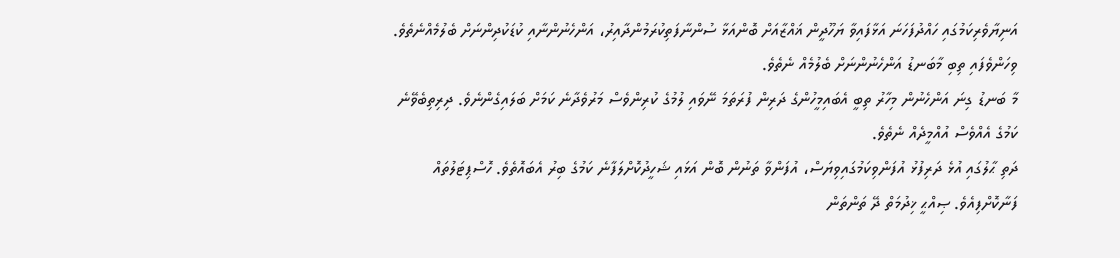އަނިޔާވެރިކަމުގައި ހައްދުފަހަނަ އަޅާފައިވާ ޔަހޫދީން ޣައްޒާއަށް ބޮންއަޅާ ސުންނާފަތިކުރަމުންދާއިރު، އަންހެނުންނާއި ކުޑަކުދިންނަށް ބެލުމެއްނެތެވެ. ވިހަންވެފައި ތިބި މާބަނޑު އަންހެނުންނަށް ބެލުމެއް ނެތެވެ.
މާ ބަނޑު ގިނަ އަންހެނުން މިހާރު ތިބީ އެބައިމީހުންގެ ދަރިން ފުރަތަމަ ނޭވައި ލުމުގެ ކުރިންވެސް މަރުވެދާނެ ކަމަށް ބަލައިގެންނެވެ. ދިރިތިބެވޭނެ ކަމުގެ އެއްވެސް އުއްމީދެއް ނެތެވެ.
ދަތި ޙާލުގައި އުޅެ ދަރިފުޅު އުފަންވިކަމުގައިވިޔަސް، އުފަންވާ ތަނުން ބޮން އަޅައި ޝަހީދުކޮށްލަފާނެ ކަމުގެ ބިރު އެބައޮތެވެ. ހޮސްޕިޓަލުތައް ފަނާކޮށްފިއެވެ. ޞިއްޙީ ޚިދުމަތް ދޭ ތަންތަން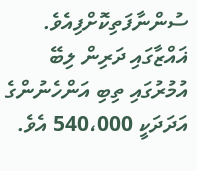ސުންނާފަތިކޮށްފިއެވެ.
ޣައްޒާގައި ދަރިން ލިބޭ އުމުރުގައި ތިބި އަންހެނުންގެ އަދަދަކީ 540،000 އެވެ.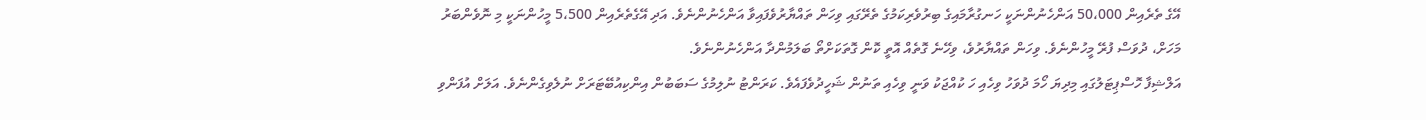އޭގެ ތެރެއިން 50،000 އަންހެނުންނަކީ ހަނގުރާމައިގެ ބިރުވެރިކަމުގެ ތެރޭގައި ވިހަން ތައްޔާރުވެފައިވާ އަންހެނުންނެވެ. އަދި އޭގެތެރެއިން 5،500 މީހުންނަކީ މި ނޮވެންބަރު މަހަށް، ދުވަސް ފުރޭ މީހުންނެވެ. ވިހަން ތައްޔާރުވެ، ވިހޭނެ ގޮތެއް އޮތީ ކޮން ގޮތަކަށްތޯ ބަލަމުންދާ އަންހެނުންނެވެ.
އަލްޝިފާ ހޮސްޕިޓަލުގައި މިދިޔަ ހޯމަ ދުވަހު ވިހެއި ހަ ކުއްޖަކު ވަނީ ވިހެއި ތަނުން ޝަހީދުވެފައެވެ. ކަރަންޓު ނުލިމުގެ ސަބަބުން އިންކިއުބޭޓަރަށް ނުލެވިގެންނެވެ. އަލަށް އުފަންވި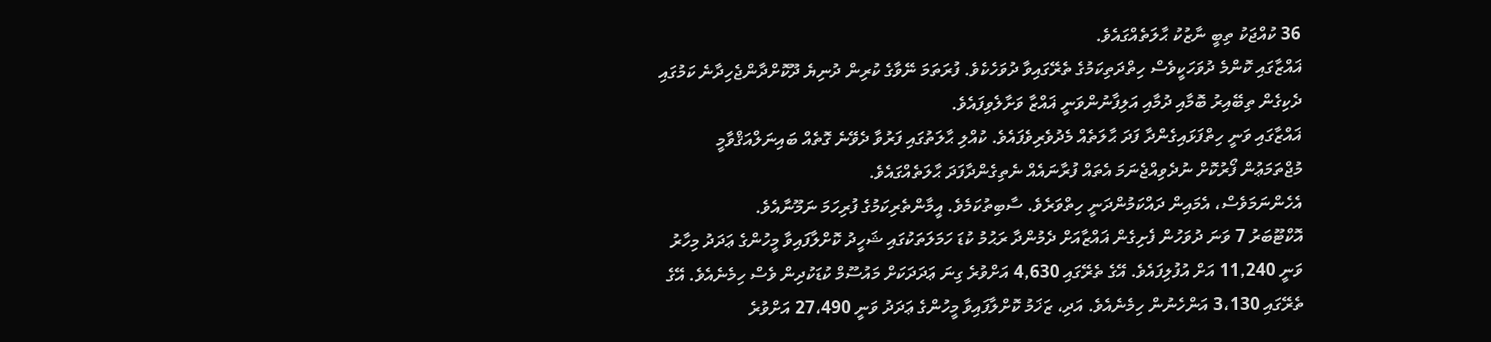36 ކުއްޖަކު ތިބީ ނާޒުކު ޙާލަތެއްގައެވެ.
ޣައްޒާގައި ކޮންމެ ދުވަހަކީވެސް ހިތްދަތިކަމުގެ ތެރޭގައިވާ ދުވަހެކެވެ. ފުރަތަމަ ނޭވާގެ ކުރިން ދުނިޔެ ދޫކޮށްދާންޖެހިދާނެ ކަމުގައި ދެކިގެން ތިބޭއިރު ބޮމާއި ދުމާއި އަލިފާނުންވަނީ ޣައްޒާ ވަށާލެވިފައެވެ.
ޣައްޒާގައި ވަނީ ހިތްފަޅައިގެންދާ ފަދަ ޙާލަތެއް މެދުވެރިވެފައެވެ. ކުއްލި ޙާލަތުގައި ފަރުވާ ދެވޭނެ ގޮތެއް ބައިނަލްއަޤްވާމީ މުޖްތަމަޢުން ފޯރުކޮށް ނުދެވިއްޖެނަމަ އެތައް ފުރާނައެއް ނެތިގެންދާފަދަ ޙާލަތެއްގައެވެ.
އެހެންނަމަވެސް، އެމައިން ދައްކަމުންދަނީ ހިތްވަރެވެ. ސާބިތުކަމެވެ. އީމާންތެރިކަމުގެ ފުރިހަމަ ނަމޫނާއެވެ.
އޮކްޓޫބަރު 7 ވަނަ ދުވަހުން ފެށިގެން ޣައްޒާއަށް ދެމުންދާ ރަޙުމު ކުޑަ ހަމަލަތަކުގައި ޝަހީދު ކޮށްލާފައިވާ މީހުންގެ ޢަދަދު މިހާރު ވަނީ 11,240 އަށް އުފުލިފައެވެ. އޭގެ ތެރޭގައި 4,630 އަށްވުރެ ގިނަ ޢަދަދަކަށް މައުސޫމް ކުޑަކުދިން ވެސް ހިމެނެއެވެ. އޭގެ ތެރޭގައި 3،130 އަންހެނުން ހިމެނެއެވެ. އަދި، ޒަޚަމު ކޮށްލާފައިވާ މީހުންގެ ޢަދަދު ވަނީ 27،490 އަށްވުރެ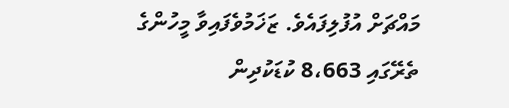މައްޗަށް އުފުލިފައެވެ. ޒަޚަމުވެފައިވާ މީހުންގެ ތެރޭގައި 8،663 ކުޑަކުދިން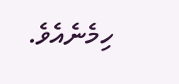ހިމެނެއެވެ.